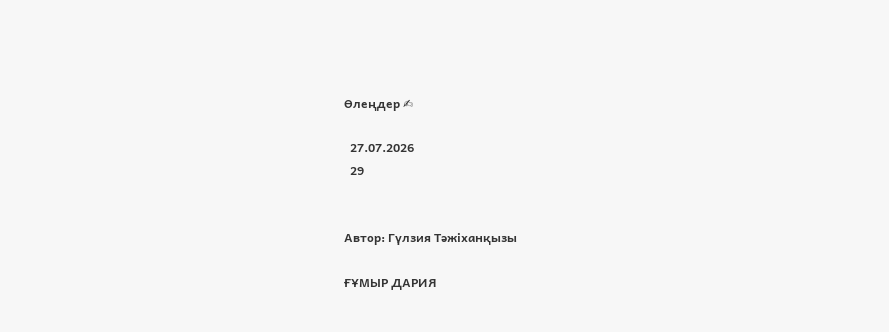Өлеңдер ✍

  27.07.2026
  29


Автор: Гүлзия Тәжіханқызы

ҒҰМЫР ДАРИЯ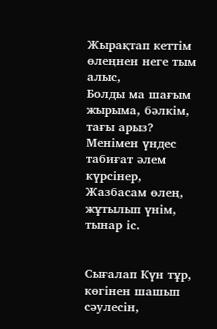Жырақтап кеттім өлеңнен неге тым алыс,
Болды ма шағым жырыма, бәлкім, тағы арыз?
Менімен үндес табиғат әлем күрсінер,
Жазбасам өлең, жұтылып үнім, тынар іс.


Сығалап Күн тұр, көгінен шашып сәулесін,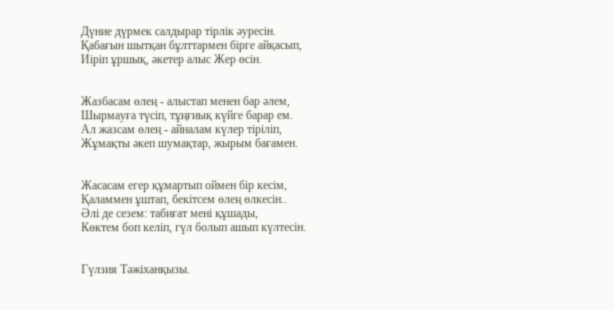Дүние дүрмек салдырар тірлік әуресін.
Қабағын шытқан бұлттармен бірге айқасып,
Иіріп ұршық, әкетер алыс Жер өсін.


Жазбасам өлең - алыстап менен бар әлем,
Шырмауға түсіп, тұңғиық күйге барар ем.
Ал жазсам өлең - айналам күлер тіріліп,
Жұмақты әкеп шумақтар, жырым бағамен.


Жасасам егер құмартып оймен бір кесім,
Қаламмен ұштап, бекітсем өлең өлкесін..
Әлі де сезем: табиғат мені құшады,
Көктем боп келіп, гүл болып ашып күлтесін.


Гүлзия Тәжіханқызы.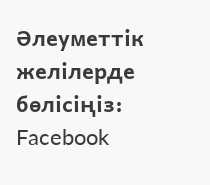Әлеуметтік желілерде бөлісіңіз:
Facebook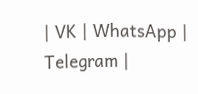| VK | WhatsApp | Telegram |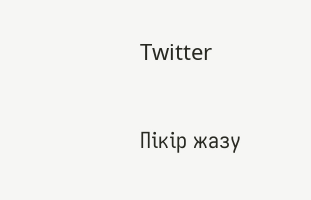Twitter

Пікір жазу